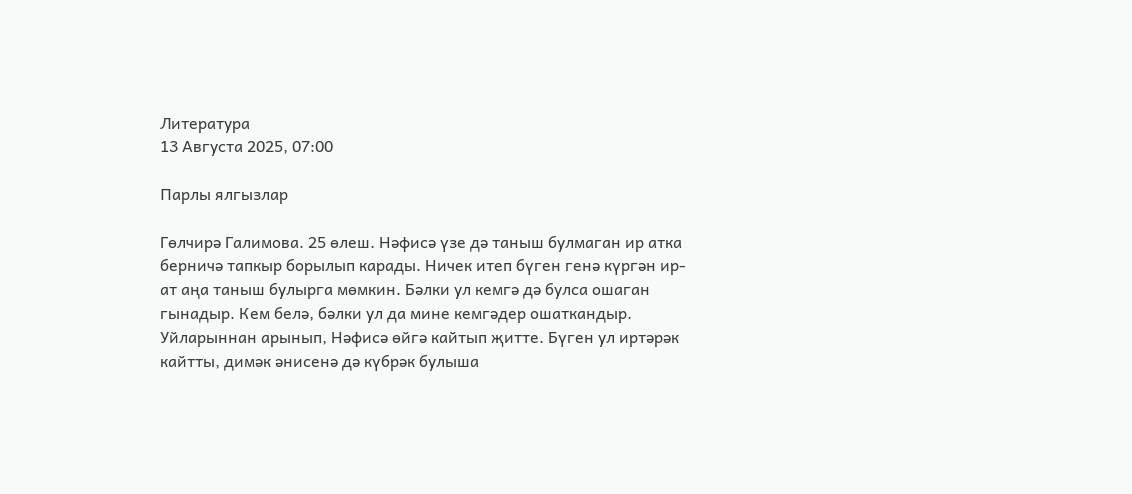Литература
13 Августа 2025, 07:00

Парлы ялгызлар

Гөлчирә Галимова. 25 өлеш. Нәфисә үзе дә таныш булмаган ир атка берничә тапкыр борылып карады. Ничек итеп бүген генә күргән ир-ат аңа таныш булырга мөмкин. Бәлки ул кемгә дә булса ошаган гынадыр. Кем белә, бәлки ул да мине кемгәдер ошаткандыр. Уйларыннан арынып, Нәфисә өйгә кайтып җитте. Бүген ул иртәрәк кайтты, димәк әнисенә дә күбрәк булыша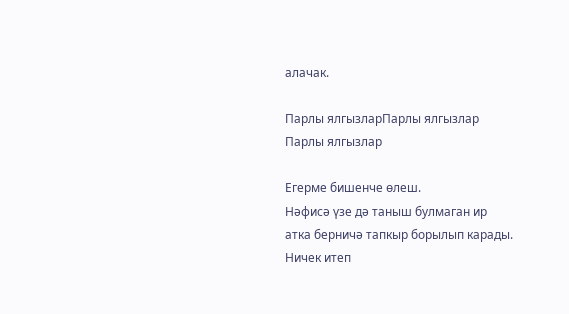алачак.

Парлы ялгызларПарлы ялгызлар
Парлы ялгызлар

Егерме бишенче өлеш.
Нәфисә үзе дә таныш булмаган ир атка берничә тапкыр борылып карады. Ничек итеп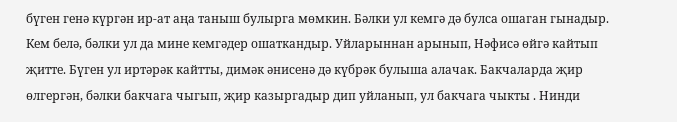бүген генә күргән ир-ат аңа таныш булырга мөмкин. Бәлки ул кемгә дә булса ошаган гынадыр. Кем белә, бәлки ул да мине кемгәдер ошаткандыр. Уйларыннан арынып, Нәфисә өйгә кайтып җитте. Бүген ул иртәрәк кайтты, димәк әнисенә дә күбрәк булыша алачак. Бакчаларда җир өлгергән, бәлки бакчага чыгып, җир казыргадыр дип уйланып, ул бакчага чыкты . Нинди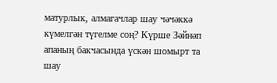матурлык, алмагачлар шау чәчәккә күмелгән түгелме соң? Күрше Зәйнәп апаның бакчасында үскән шомырт та шау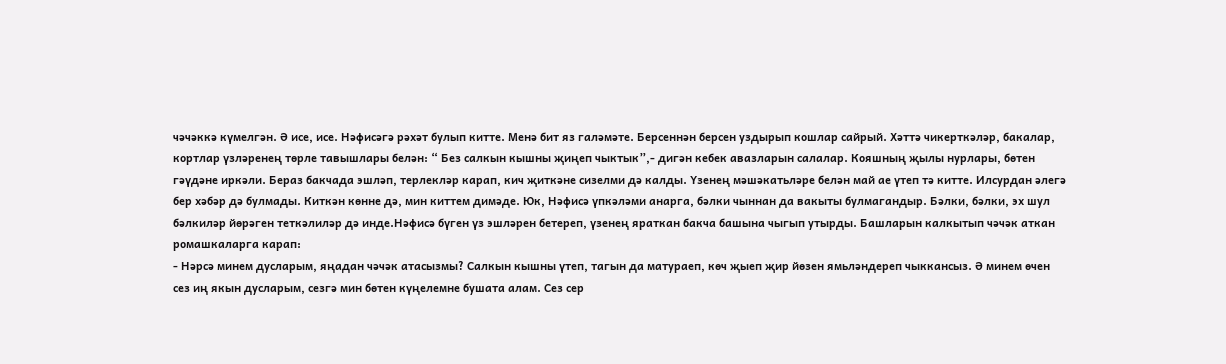чәчәккә күмелгән. Ә исе, исе. Нәфисәгә рәхәт булып китте. Менә бит яз галәмәте. Берсеннән берсен уздырып кошлар сайрый. Хәттә чикерткәләр, бакалар, кортлар үзләренең төрле тавышлары белән: “ Без салкын кышны җиңеп чыктык”,- дигән кебек авазларын салалар. Кояшның җылы нурлары, бөтен гәүдәне иркәли. Бераз бакчада эшләп, терлекләр карап, кич җиткәне сизелми дә калды. Үзенең мәшәкатьләре белән май ае үтеп тә китте. Илсурдан әлегә бер хәбәр дә булмады. Киткән көнне дә, мин киттем димәде. Юк, Нәфисә үпкәләми анарга, бәлки чыннан да вакыты булмагандыр. Бәлки, бәлки, эх шул бәлкиләр йөрәген теткәлиләр дә инде.Нәфисә бүген үз эшләрен бетереп, үзенең яраткан бакча башына чыгып утырды. Башларын калкытып чәчәк аткан ромашкаларга карап:
- Нәрсә минем дусларым, яңадан чәчәк атасызмы? Салкын кышны үтеп, тагын да матураеп, көч җыеп җир йөзен ямьләндереп чыккансыз. Ә минем өчен сез иң якын дусларым, сезгә мин бөтен күңелемне бушата алам. Сез сер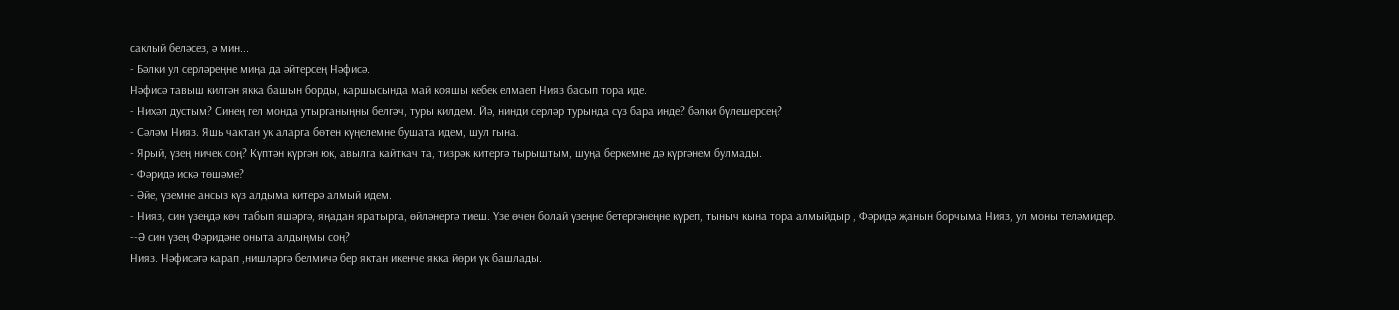саклый беләсез, ә мин...
- Бәлки ул серләреңне миңа да әйтерсең Нәфисә.
Нәфисә тавыш килгән якка башын борды, каршысында май кояшы кебек елмаеп Нияз басып тора иде.
- Нихәл дустым? Синең гел монда утырганыңны белгәч, туры килдем. Йә, нинди серләр турында сүз бара инде? бәлки бүлешерсең?
- Сәләм Нияз. Яшь чактан ук аларга бөтен күңелемне бушата идем, шул гына.
- Ярый, үзең ничек соң? Күптән күргән юк, авылга кайткач та, тизрәк китергә тырыштым, шуңа беркемне дә күргәнем булмады.
- Фәридә искә төшәме?
- Әйе, үземне ансыз күз алдыма китерә алмый идем.
- Нияз, син үзеңдә көч табып яшәргә, яңадан яратырга, өйләнергә тиеш. Үзе өчен болай үзеңне бетергәнеңне күреп, тыныч кына тора алмыйдыр , Фәридә җанын борчыма Нияз, ул моны теләмидер.
--Ә син үзең Фәридәне оныта алдыңмы соң?
Нияз. Нәфисәгә карап ,нишләргә белмичә бер яктан икенче якка йөри үк башлады.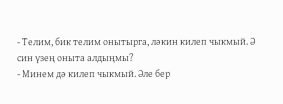- Телим, бик телим онытырга, ләкин килеп чыкмый. Ә син үзең оныта алдыңмы?
- Минем дә килеп чыкмый. Әле бер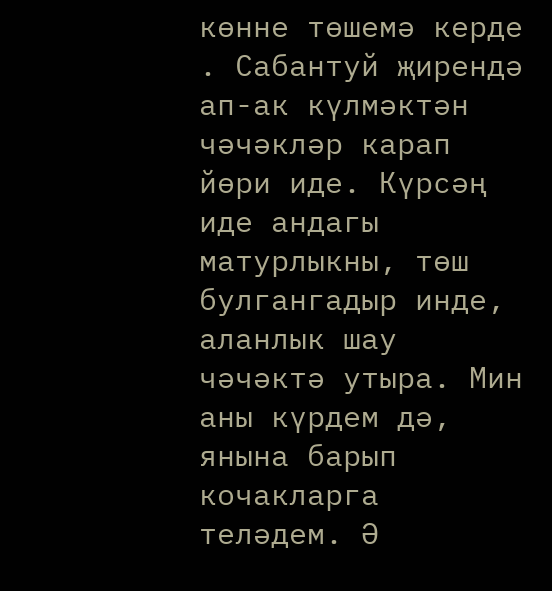көнне төшемә керде . Сабантуй җирендә ап-ак күлмәктән чәчәкләр карап йөри иде. Күрсәң иде андагы матурлыкны, төш булгангадыр инде, аланлык шау чәчәктә утыра. Мин аны күрдем дә, янына барып кочакларга теләдем. Ә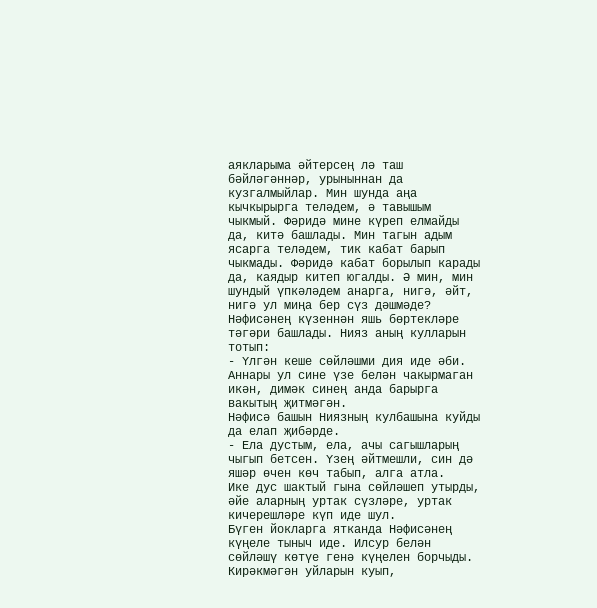аякларыма әйтерсең лә таш бәйләгәннәр, урыныннан да кузгалмыйлар. Мин шунда аңа кычкырырга теләдем, ә тавышым чыкмый. Фәридә мине күреп елмайды да, китә башлады. Мин тагын адым ясарга теләдем, тик кабат барып чыкмады. Фәридә кабат борылып карады да, каядыр китеп югалды. Ә мин, мин шундый үпкәләдем анарга, нигә, әйт, нигә ул миңа бер сүз дәшмәде?
Нәфисәнең күзеннән яшь бөртекләре тәгәри башлады. Нияз аның кулларын тотып:
- Үлгән кеше сөйләшми дия иде әби. Аннары ул сине үзе белән чакырмаган икән, димәк синең анда барырга вакытың җитмәгән.
Нәфисә башын Ниязның кулбашына куйды да елап җибәрде.
- Ела дустым, ела, ачы сагышларың чыгып бетсен. Үзең әйтмешли, син дә яшәр өчен көч табып, алга атла.
Ике дус шактый гына сөйләшеп утырды, әйе аларның уртак сүзләре, уртак кичерешләре күп иде шул.
Бүген йокларга ятканда Нәфисәнең күңеле тыныч иде. Илсур белән сөйләшү көтүе генә күңелен борчыды. Кирәкмәгән уйларын куып,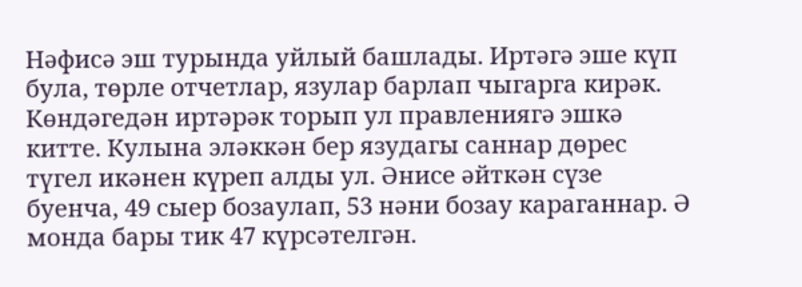Нәфисә эш турында уйлый башлады. Иртәгә эше күп була, төрле отчетлар, язулар барлап чыгарга кирәк. Көндәгедән иртәрәк торып ул правлениягә эшкә китте. Кулына эләккән бер язудагы саннар дөрес түгел икәнен күреп алды ул. Әнисе әйткән сүзе буенча, 49 сыер бозаулап, 53 нәни бозау караганнар. Ә монда бары тик 47 күрсәтелгән.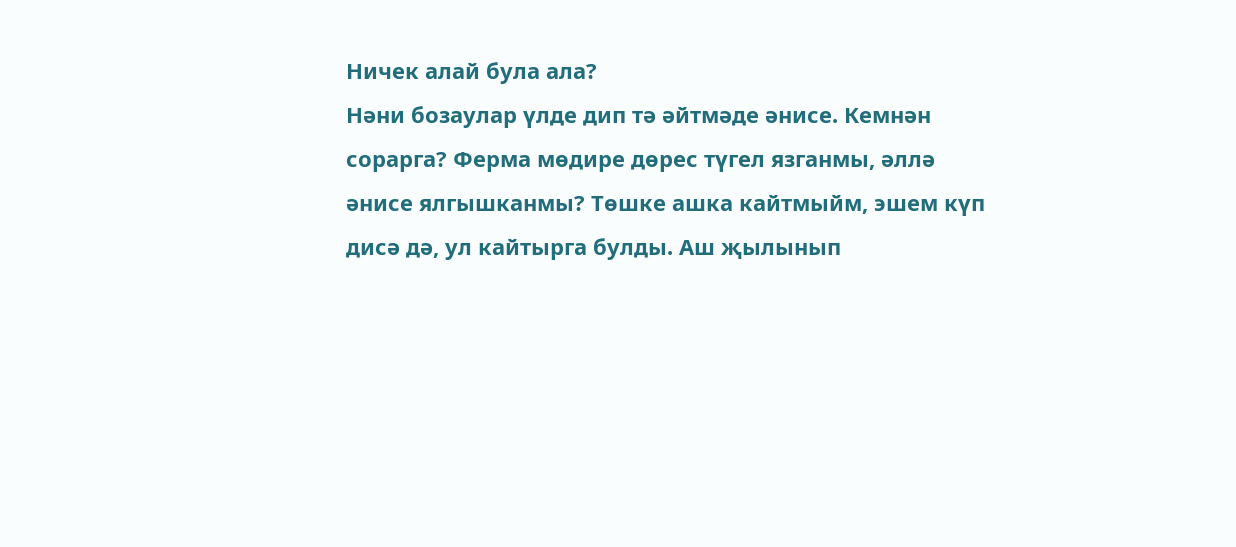Ничек алай була ала?
Нәни бозаулар үлде дип тә әйтмәде әнисе. Кемнән сорарга? Ферма мөдире дөрес түгел язганмы, әллә әнисе ялгышканмы? Төшке ашка кайтмыйм, эшем күп дисә дә, ул кайтырга булды. Аш җылынып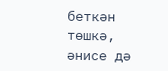беткән төшкә, әнисе дә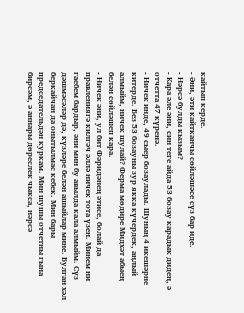кайтып керде.
- Әни, әти кайтканчы сөйләшәсе сүз бар иде.
- Нәрсә булды кызым?
- Кара әле әни, син теге айда 53 бозау карадык дидең, ә отчетта 47 күренә.
- Ничек инде, 49 сыер бозаулады. Шуның 4 икешәрне китерде. Без 53 бозауны зур якка күчердек, аңлый алмыйм, ничек шулай? Ферма мөдире Мидхәт абыең белән сөйләшеп кара.
- Ничек әни, ул бит Фәридәнең әтисе, болай да правлениягә килгәч әллә ничек тота үзен. Минем ни гаебем бардыр, әни мин бу авылда кала алмыйм. Сүз дәшмәсәләр дә, күзләре белән ашыйлар мине. Булган хәл беркайчан да онытылмас кебек. Мин бары председательдән куркам. Мин шушы отчетны гына бирсәм, ә аннары дөреслек чыкса, нәрсә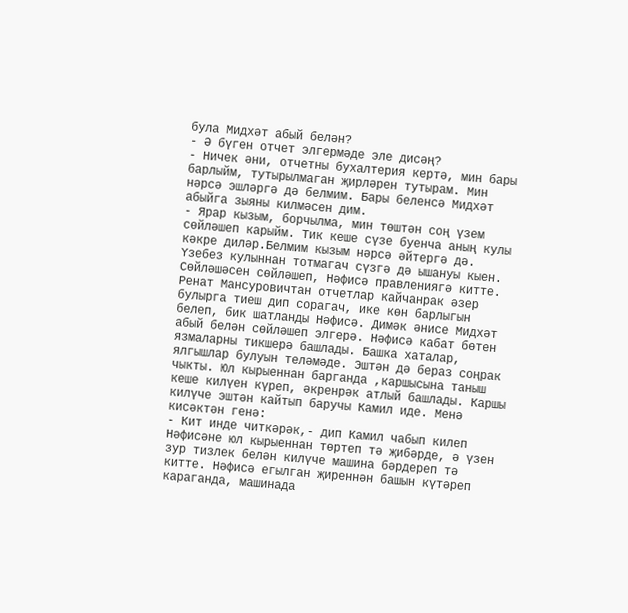була Мидхәт абый белән?
- Ә бүген отчет элгермәде эле дисәң?
- Ничек әни, отчетны бухалтерия кертә, мин бары барлыйм, тутырылмаган җирләрен тутырам. Мин нәрсә эшләргә дә белмим. Бары беленсә Мидхәт абыйга зыяны килмәсен дим.
- Ярар кызым, борчылма, мин төштән соң үзем сөйләшеп карыйм. Тик кеше сүзе буенча аның кулы кәкре диләр.Белмим кызым нәрсә әйтергә дә. Үзебез кулыннан тотмагач сүзгә дә ышануы кыен.
Сөйләшәсен сөйләшеп, Нәфисә правлениягә китте. Ренат Мансуровичтан отчетлар кайчанрак әзер булырга тиеш дип сорагач, ике көн барлыгын белеп, бик шатланды Нәфисә. Димәк әнисе Мидхәт абый белән сөйләшеп элгерә. Нәфисә кабат бөтен язмаларны тикшерә башлады. Башка хаталар, ялгышлар булуын теләмәде. Эштән дә бераз соңрак чыкты. Юл кырыеннан барганда ,каршысына таныш кеше килүен күреп, әкренрәк атлый башлады. Каршы килүче эштән кайтып баручы Камил иде. Менә кисәктән генә:
- Кит инде читкәрәк,- дип Камил чабып килеп Нәфисәне юл кырыеннан төртеп тә җибәрде, ә үзен зур тизлек белән килүче машина бәрдереп тә китте. Нәфисә егылган җиреннән башын күтәреп караганда, машинада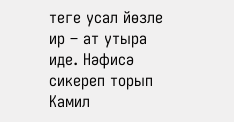теге усал йөзле ир – ат утыра иде. Нәфисә сикереп торып Камил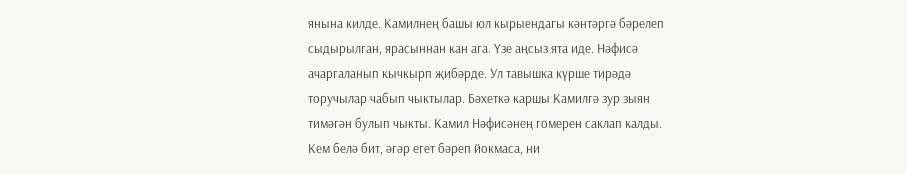янына килде. Камилнең башы юл кырыендагы кәнтәргә бәрелеп сыдырылган, ярасыннан кан ага. Үзе аңсыз ята иде. Нәфисә ачаргаланып кычкырп җибәрде. Ул тавышка күрше тирәдә торучылар чабып чыктылар. Бәхеткә каршы Камилгә зур зыян тимәгән булып чыкты. Камил Нәфисәнең гомерен саклап калды. Кем белә бит, әгәр егет бәреп йокмаса, ни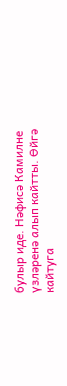булыр иде. Нәфисә Камилне үзләренә алып кайтты. Өйгә кайтуга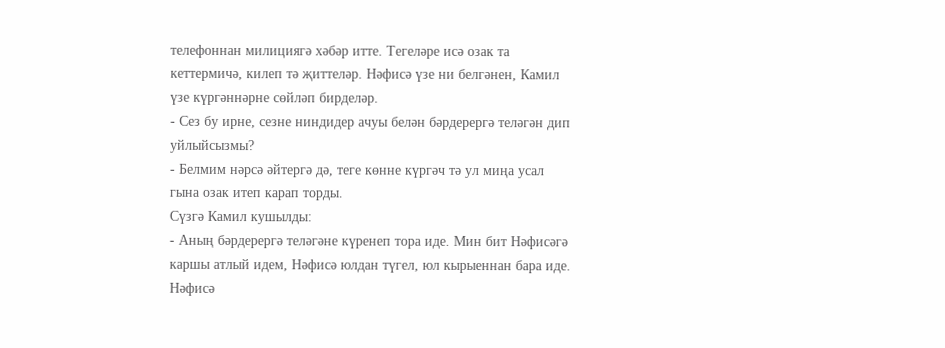телефоннан милициягә хәбәр итте. Тегеләре исә озак та кеттермичә, килеп тә җиттеләр. Нәфисә үзе ни белгәнен, Камил үзе күргәннәрне сөйләп бирделәр.
- Сез бу ирне, сезне ниндидер ачуы белән бәрдерергә теләгән дип уйлыйсызмы?
- Белмим нәрсә әйтергә дә, теге көнне күргәч тә ул миңа усал гына озак итеп карап торды.
Сүзгә Камил кушылды:
- Аның бәрдерергә теләгәне күренеп тора иде. Мин бит Нәфисәгә каршы атлый идем, Нәфисә юлдан түгел, юл кырыеннан бара иде. Нәфисә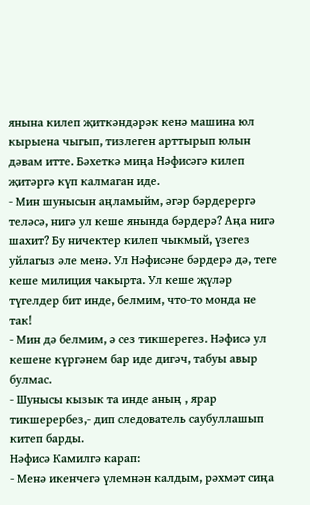янына килеп җиткәндәрәк кенә машина юл кырыена чыгып, тизлеген арттырып юлын дәвам итте. Бәхеткә миңа Нәфисәгә килеп җитәргә күп калмаган иде.
- Мин шунысын аңламыйм, әгәр бәрдерергә теләсә, нигә ул кеше янында бәрдерә? Аңа нигә шахит? Бу ничектер килеп чыкмый, үзегез уйлагыз әле менә. Ул Нәфисәне бәрдерә дә, теге кеше милиция чакырта. Ул кеше җүләр түгелдер бит инде, белмим, что-то монда не так!
- Мин дә белмим, ә сез тикшерегез. Нәфисә ул кешене күргәнем бар иде дигәч, табуы авыр булмас.
- Шунысы кызык та инде аның , ярар тикшерербез,- дип следователь саубуллашып китеп барды.
Нәфисә Камилгә карап:
- Менә икенчегә үлемнән калдым, рәхмәт сиңа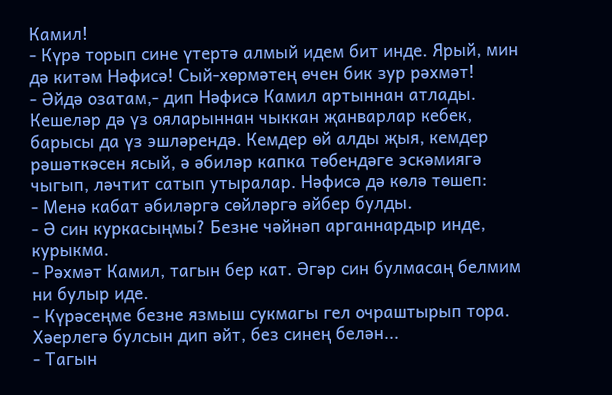Камил!
- Күрә торып сине үтертә алмый идем бит инде. Ярый, мин дә китәм Нәфисә! Сый-хөрмәтең өчен бик зур рәхмәт!
- Әйдә озатам,- дип Нәфисә Камил артыннан атлады.
Кешеләр дә үз ояларыннан чыккан җанварлар кебек, барысы да үз эшләрендә. Кемдер өй алды җыя, кемдер рәшәткәсен ясый, ә әбиләр капка төбендәге эскәмиягә чыгып, ләчтит сатып утыралар. Нәфисә дә көлә төшеп:
- Менә кабат әбиләргә сөйләргә әйбер булды.
- Ә син куркасыңмы? Безне чәйнәп арганнардыр инде, курыкма.
- Рәхмәт Камил, тагын бер кат. Әгәр син булмасаң белмим ни булыр иде.
- Күрәсеңме безне язмыш сукмагы гел очраштырып тора. Хәерлегә булсын дип әйт, без синең белән...
- Тагын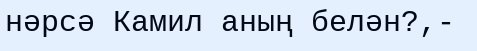нәрсә Камил аның белән?,-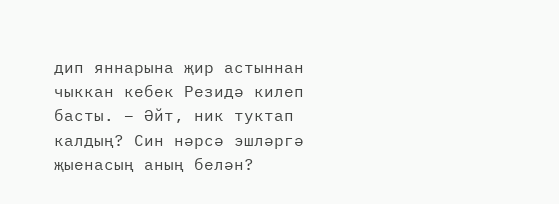дип яннарына җир астыннан чыккан кебек Резидә килеп басты. – Әйт, ник туктап калдың? Син нәрсә эшләргә җыенасың аның белән?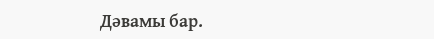Дәвамы бар.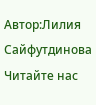Автор:Лилия Сайфутдинова
Читайте нас